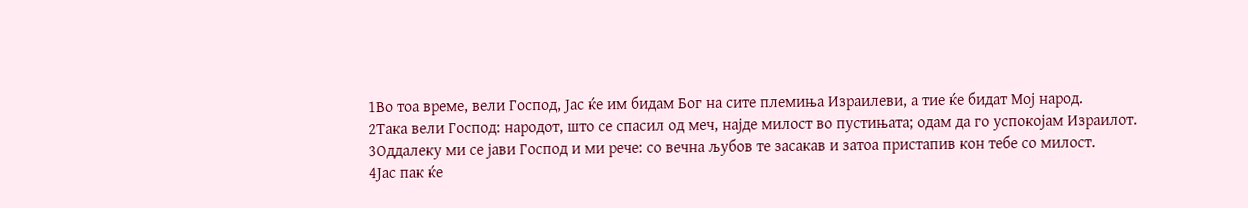1Во тоа време, вели Господ, Јас ќе им бидам Бог на сите племиња Израилеви, а тие ќе бидат Мој народ.
2Така вели Господ: народот, што се спасил од меч, најде милост во пустињата; одам да го успокојам Израилот.
3Оддалеку ми се јави Господ и ми рече: со вечна љубов те засакав и затоа пристапив кон тебе со милост.
4Јас пак ќе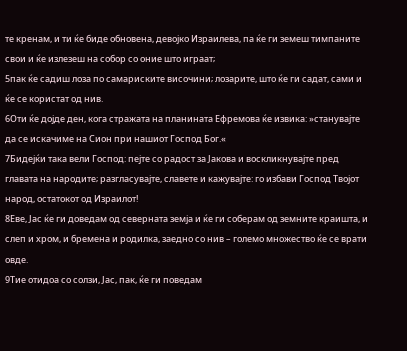те кренам, и ти ќе биде обновена, девојко Израилева, па ќе ги земеш тимпаните свои и ќе излезеш на собор со оние што играат;
5пак ќе садиш лоза по самариските височини; лозарите, што ќе ги садат, сами и ќе се користат од нив.
6Оти ќе дојде ден, кога стражата на планината Ефремова ќе извика: »станувајте да се искачиме на Сион при нашиот Господ Бог.«
7Бидејќи така вели Господ: пејте со радост за Јакова и воскликнувајте пред главата на народите; разгласувајте, славете и кажувајте: го избави Господ Твојот народ, остатокот од Израилот!
8Еве, Јас ќе ги доведам од северната земја и ќе ги соберам од земните краишта, и слеп и хром, и бремена и родилка, заедно со нив – големо множество ќе се врати овде.
9Тие отидоа со солзи, Јас, пак, ќе ги поведам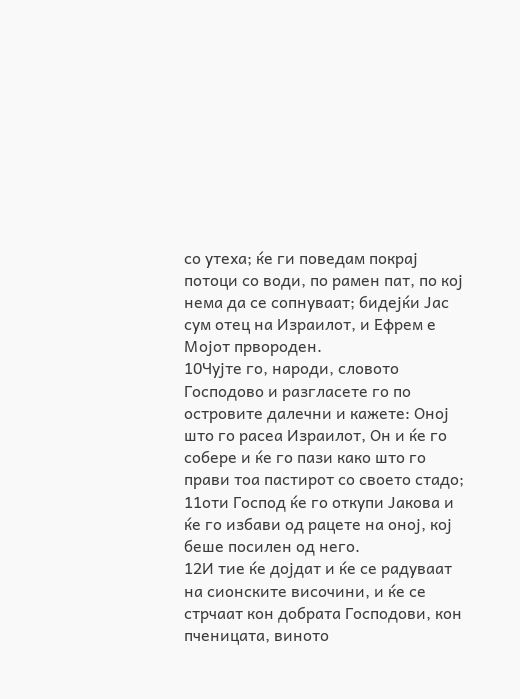со утеха; ќе ги поведам покрај потоци со води, по рамен пат, по кој нема да се сопнуваат; бидејќи Јас сум отец на Израилот, и Ефрем е Мојот првороден.
10Чујте го, народи, словото Господово и разгласете го по островите далечни и кажете: Оној што го расеа Израилот, Он и ќе го собере и ќе го пази како што го прави тоа пастирот со своето стадо;
11оти Господ ќе го откупи Јакова и ќе го избави од рацете на оној, кој беше посилен од него.
12И тие ќе дојдат и ќе се радуваат на сионските височини, и ќе се стрчаат кон добрата Господови, кон пченицата, виното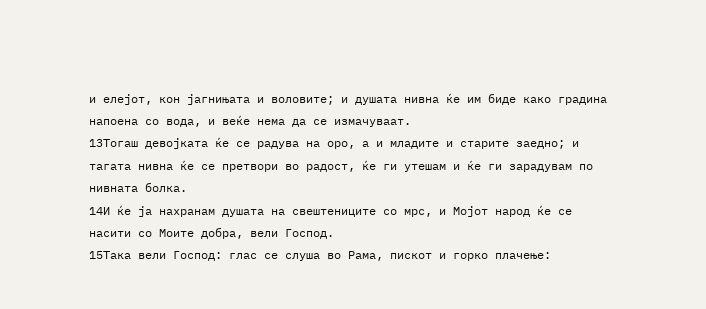и елејот, кон јагнињата и воловите; и душата нивна ќе им биде како градина напоена со вода, и веќе нема да се измачуваат.
13Тогаш девојката ќе се радува на оро, а и младите и старите заедно; и тагата нивна ќе се претвори во радост, ќе ги утешам и ќе ги зарадувам по нивната болка.
14И ќе ја нахранам душата на свештениците со мрс, и Мојот народ ќе се насити со Моите добра, вели Господ.
15Така вели Господ: глас се слуша во Рама, пискот и горко плачење: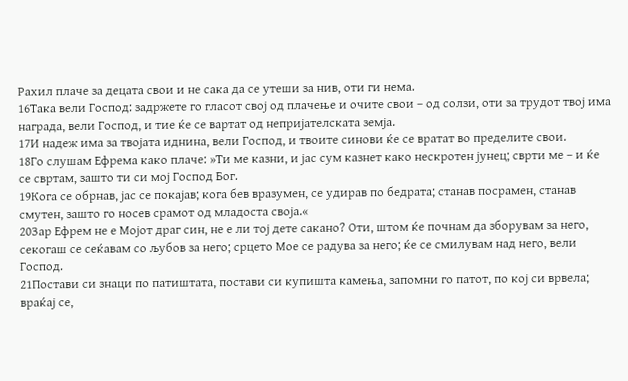Рахил плаче за децата свои и не сака да се утеши за нив, оти ги нема.
16Така вели Господ: задржете го гласот свој од плачење и очите свои – од солзи, оти за трудот твој има награда, вели Господ, и тие ќе се вартат од непријателската земја.
17И надеж има за твојата иднина, вели Господ, и твоите синови ќе се вратат во пределите свои.
18Го слушам Ефрема како плаче: »Ти ме казни, и јас сум казнет како нескротен јунец; сврти ме – и ќе се свртам, зашто ти си мој Господ Бог.
19Кога се обрнав, јас се покајав; кога бев вразумен, се удирав по бедрата; станав посрамен, станав смутен, зашто го носев срамот од младоста своја.«
20Зар Ефрем не е Мојот драг син, не е ли тој дете сакано? Оти, штом ќе почнам да зборувам за него, секогаш се сеќавам со љубов за него; срцето Мое се радува за него; ќе се смилувам над него, вели Господ.
21Постави си знаци по патиштата, постави си купишта камења, запомни го патот, по кој си врвела; враќај се,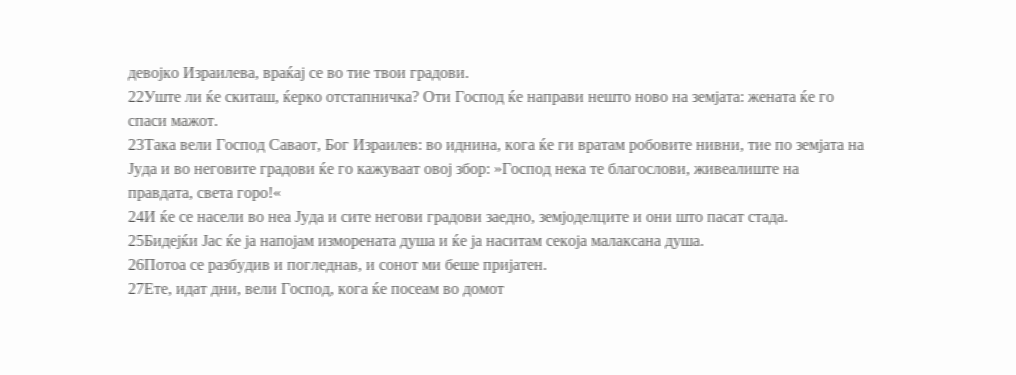девојко Израилева, враќај се во тие твои градови.
22Уште ли ќе скиташ, ќерко отстапничка? Оти Господ ќе направи нешто ново на земјата: жената ќе го спаси мажот.
23Така вели Господ Саваот, Бог Израилев: во иднина, кога ќе ги вратам робовите нивни, тие по земјата на Јуда и во неговите градови ќе го кажуваат овој збор: »Господ нека те благослови, живеалиште на правдата, света горо!«
24И ќе се насели во неа Јуда и сите негови градови заедно, земјоделците и они што пасат стада.
25Бидејќи Јас ќе ја напојам изморената душа и ќе ја наситам секоја малаксана душа.
26Потоа се разбудив и погледнав, и сонот ми беше пријатен.
27Ете, идат дни, вели Господ, кога ќе посеам во домот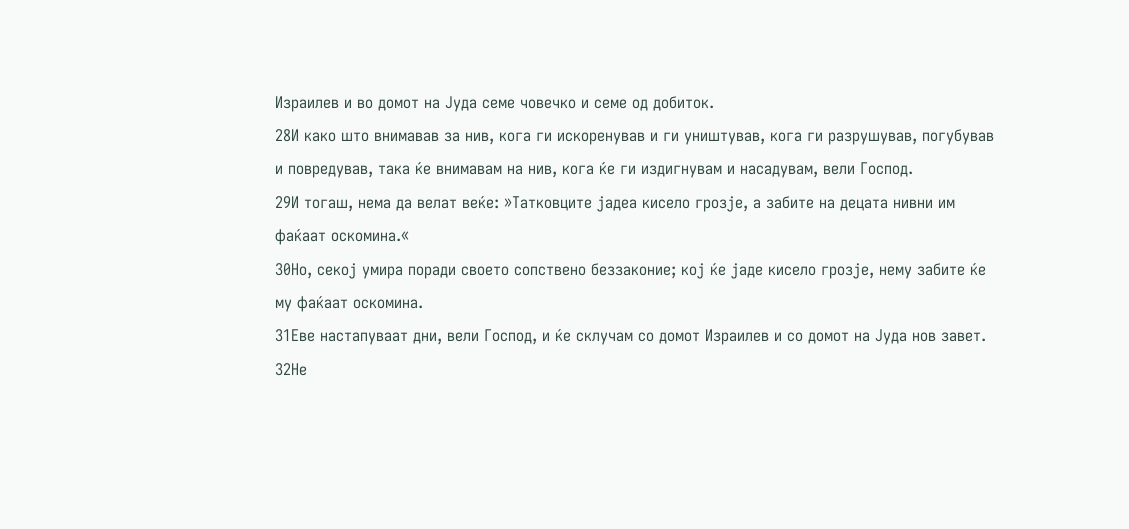Израилев и во домот на Јуда семе човечко и семе од добиток.
28И како што внимавав за нив, кога ги искоренував и ги уништував, кога ги разрушував, погубував и повредував, така ќе внимавам на нив, кога ќе ги издигнувам и насадувам, вели Господ.
29И тогаш, нема да велат веќе: »Татковците јадеа кисело грозје, а забите на децата нивни им фаќаат оскомина.«
30Но, секој умира поради своето сопствено беззаконие; кој ќе јаде кисело грозје, нему забите ќе му фаќаат оскомина.
31Еве настапуваат дни, вели Господ, и ќе склучам со домот Израилев и со домот на Јуда нов завет.
32Не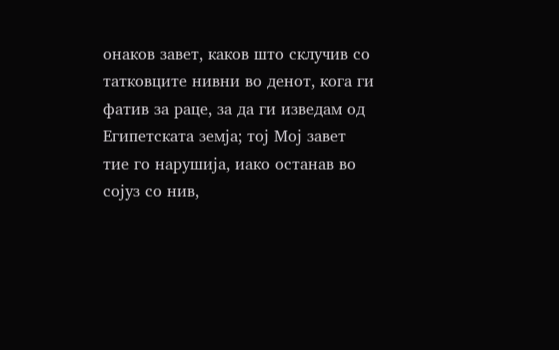онаков завет, каков што склучив со татковците нивни во денот, кога ги фатив за раце, за да ги изведам од Египетската земја; тој Мој завет тие го нарушија, иако останав во сојуз со нив,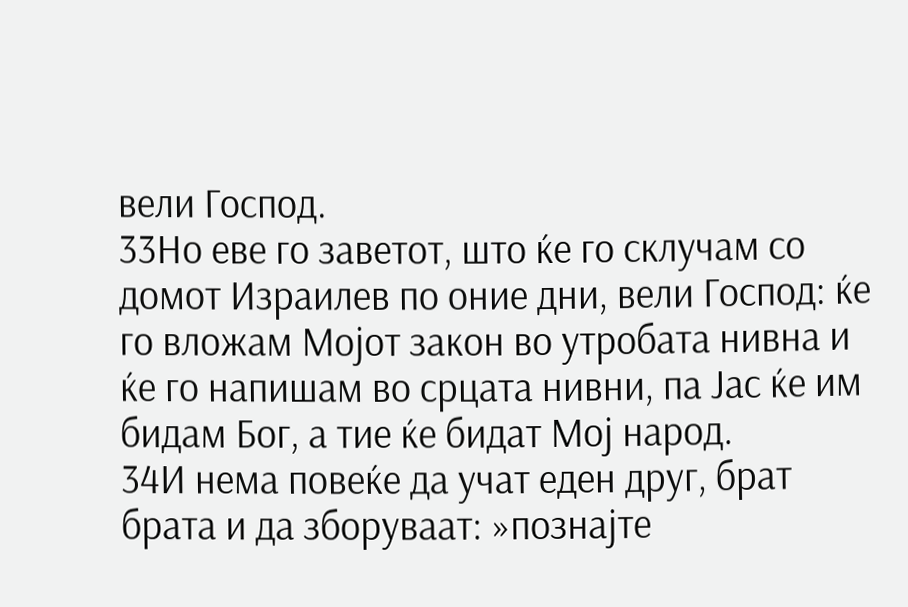вели Господ.
33Но еве го заветот, што ќе го склучам со домот Израилев по оние дни, вели Господ: ќе го вложам Мојот закон во утробата нивна и ќе го напишам во срцата нивни, па Јас ќе им бидам Бог, а тие ќе бидат Мој народ.
34И нема повеќе да учат еден друг, брат брата и да зборуваат: »познајте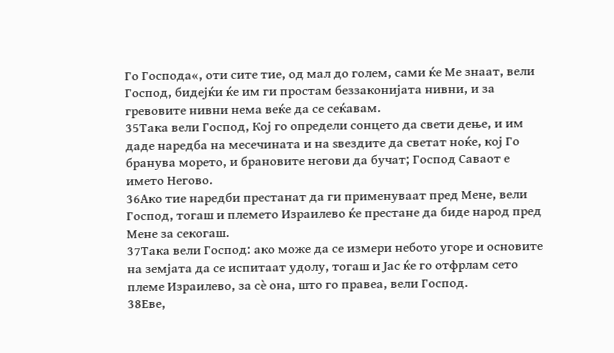Го Господа«, оти сите тие, од мал до голем, сами ќе Ме знаат, вели Господ, бидејќи ќе им ги простам беззаконијата нивни, и за гревовите нивни нема веќе да се сеќавам.
35Така вели Господ, Кој го определи сонцето да свети дење, и им даде наредба на месечината и на ѕвездите да светат ноќе, кој Го бранува морето, и брановите негови да бучат; Господ Саваот е името Негово.
36Ако тие наредби престанат да ги применуваат пред Мене, вели Господ, тогаш и племето Израилево ќе престане да биде народ пред Мене за секогаш.
37Така вели Господ: ако може да се измери небото угоре и основите на земјата да се испитаат удолу, тогаш и Јас ќе го отфрлам сето племе Израилево, за сѐ она, што го правеа, вели Господ.
38Еве,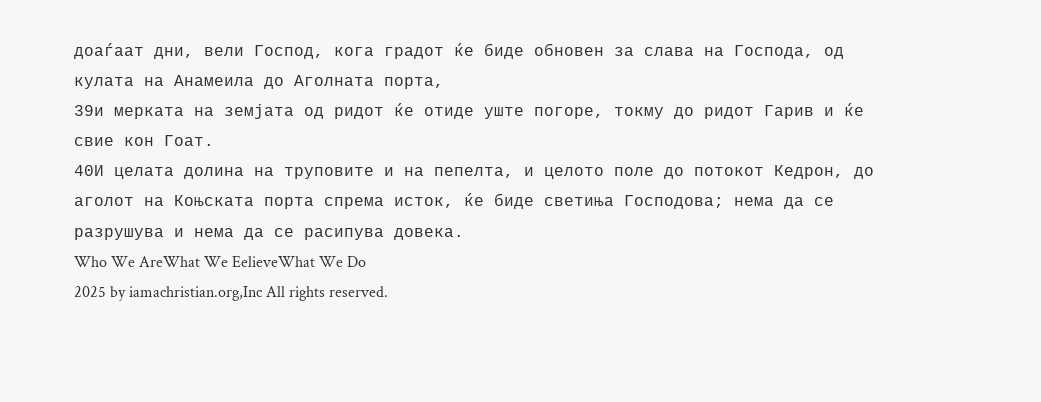доаѓаат дни, вели Господ, кога градот ќе биде обновен за слава на Господа, од кулата на Анамеила до Аголната порта,
39и мерката на земјата од ридот ќе отиде уште погоре, токму до ридот Гарив и ќе свие кон Гоат.
40И целата долина на труповите и на пепелта, и целото поле до потокот Кедрон, до аголот на Коњската порта спрема исток, ќе биде светиња Господова; нема да се разрушува и нема да се расипува довека.
Who We AreWhat We EelieveWhat We Do
2025 by iamachristian.org,Inc All rights reserved.